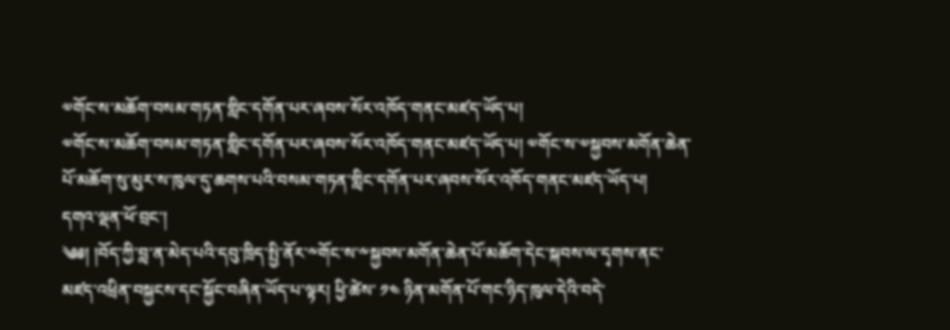༧གོང་ས་མཆོག་བསམ་གཏན་གླིང་དགོན་པར་ཞབས་སོར་འཁོད་གནང་མཛད་ཡོད་པ།
༧གོང་ས་མཆོག་བསམ་གཏན་གླིང་དགོན་པར་ཞབས་སོར་འཁོད་གནང་མཛད་ཡོད་པ། ༧གོང་ས་༧སྐྱབས་མགོན་ཆེན་པོ་མཆོག་སུ་མུར་ས་ཁུལ་དུ་ཆགས་པའི་བསམ་གཏན་གླིང་དགོན་པར་ཞབས་སོར་འཁོད་གནང་མཛད་ཡོད་པ།
དགའ་ལྡན་ཕོ་བྲང་།
༄༅། །བོད་ཀྱི་བླ་ན་མེད་པའི་དབུ་ཁྲིད་སྤྱི་ནོར་༸གོང་ས་༸སྐྱབས་མགོན་ཆེན་པོ་མཆོག་དེང་སྐབས་ལ་དྭགས་ནང་མཛད་འཕྲིན་བསྐྱངས་དང་སྐྱོང་བཞིན་ཡོད་པ་ལྟར། ཕྱི་ཚེས་ ༡༤ ཉིན་མགོན་པོ་གང་ཉིད་ཁུལ་དེའི་བདེ་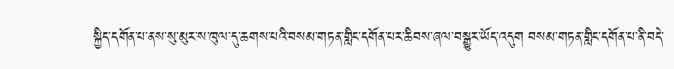སྐྱིད་དགོན་པ་ནས་སུ་མུར་ས་ཁུལ་དུ་ཆགས་པའི་བསམ་གཏན་གླིང་དགོན་པར་ཆིབས་ཞལ་བསྒྱུར་ཡོད་འདུག བསམ་གཏན་གླིང་དགོན་པ་ནི་བདེ་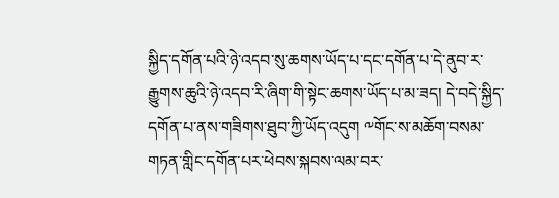སྐྱིད་དགོན་པའི་ཉེ་འདབ་སུ་ཆགས་ཡོད་པ་དང་དགོན་པ་དེ་ནུབ་ར་རྒྱུགས་ཆུའི་ཉེ་འདབ་རི་ཞིག་གི་སྟེང་ཆགས་ཡོད་པ་མ་ཟད། དེ་བདེ་སྐྱིད་དགོན་པ་ནས་གཟིགས་ཐུབ་ཀྱི་ཡོད་འདུག ༸གོང་ས་མཆོག་བསམ་གཏན་གླིང་དགོན་པར་ཕེབས་སྐབས་ལམ་བར་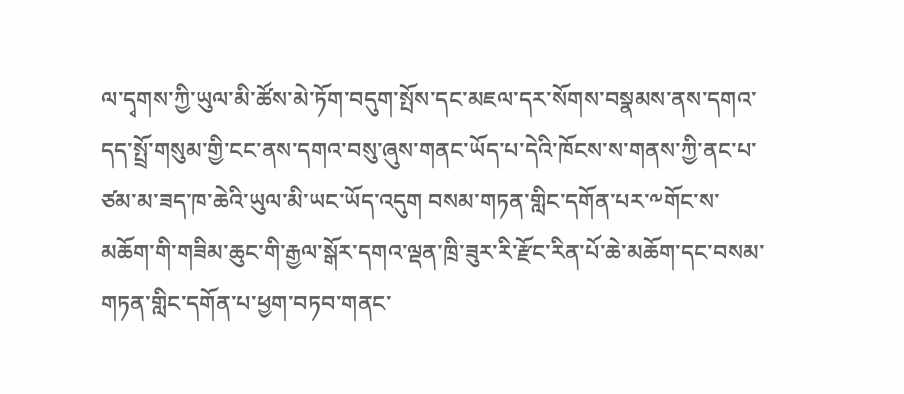ལ་དྭགས་ཀྱི་ཡུལ་མི་ཚོས་མེ་ཏོག་བདུག་སྤོས་དང་མཇལ་དར་སོགས་བསྣམས་ནས་དགའ་དད་སྤྲོ་གསུམ་གྱི་ངང་ནས་དགའ་བསུ་ཞུས་གནང་ཡོད་པ་དེའི་ཁོངས་ས་གནས་ཀྱི་ནང་པ་ཙམ་མ་ཟད་ཁ་ཆེའི་ཡུལ་མི་ཡང་ཡོད་འདུག བསམ་གཏན་གླིང་དགོན་པར་༸གོང་ས་མཆོག་གི་གཟིམ་ཆུང་གི་རྒྱལ་སྒོར་དགའ་ལྡན་ཁྲི་ཟུར་རི་རྫོང་རིན་པོ་ཆེ་མཆོག་དང་བསམ་གཏན་གླིང་དགོན་པ་ཕྱག་བཏབ་གནང་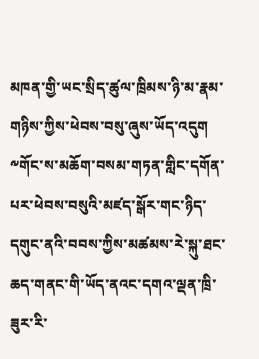མཁན་གྱི་ཡང་སྲིད་ཚུལ་ཁྲིམས་ཉི་མ་རྣམ་གཉིས་ཀྱིས་ཕེབས་བསུ་ཞུས་ཡོད་འདུག ༸གོང་ས་མཆོག་བསམ་གཏན་གླིང་དགོན་པར་ཕེབས་བསུའི་མཛད་སྒོར་གང་ཉིད་དགུང་ནའི་བབས་ཀྱིས་མཚམས་རེ་སྐུ་ཐང་ཆད་གནང་གི་ཡོད་ནའང་དགའ་ལྡན་ཁྲི་ཟུར་རི་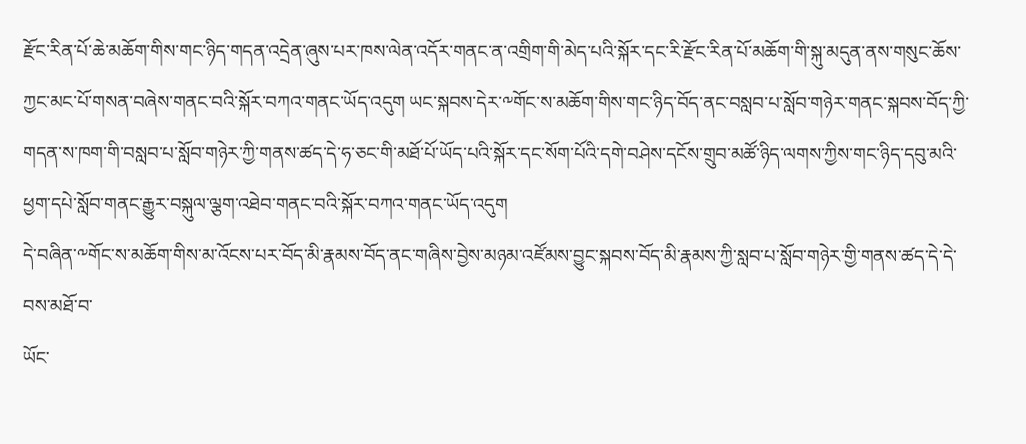རྫོང་རིན་པོ་ཆེ་མཆོག་གིས་གང་ཉིད་གདན་འདྲེན་ཞུས་པར་ཁས་ལེན་འདོར་གནང་ན་འགྲིག་གི་མེད་པའི་སྐོར་དང་རི་རྫོང་རིན་པོ་མཆོག་གི་སྐུ་མདུན་ནས་གསུང་ཆོས་ཀྱང་མང་པོ་གསན་བཞེས་གནང་བའི་སྐོར་བཀའ་གནང་ཡོད་འདུག ཡང་སྐབས་དེར་༸གོང་ས་མཆོག་གིས་གང་ཉིད་བོད་ནང་བསླབ་པ་སློབ་གཉེར་གནང་སྐབས་བོད་ཀྱི་གདན་ས་ཁག་གི་བསླབ་པ་སློབ་གཉེར་ཀྱི་གནས་ཚད་དེ་ཧ་ཅང་གི་མཐོ་པོ་ཡོད་པའི་སྐོར་དང་སོག་པོའི་དགེ་བཤེས་དངོས་གྲུབ་མཚོ་ཉིད་ལགས་ཀྱིས་གང་ཉིད་དབུ་མའི་ཕྱག་དཔེ་སློབ་གནང་རྒྱུར་བསྐུལ་ལྕག་འཐེབ་གནང་བའི་སྐོར་བཀའ་གནང་ཡོད་འདུག
དེ་བཞིན་༸གོང་ས་མཆོག་གིས་མ་འོངས་པར་བོད་མི་རྣམས་བོད་ནང་གཞིས་བྱེས་མཉམ་འཛོམས་བྱུང་སྐབས་བོད་མི་རྣམས་ཀྱི་སླབ་པ་སློབ་གཉེར་གྱི་གནས་ཚད་དེ་དེ་བས་མཐོ་བ་
ཡོང་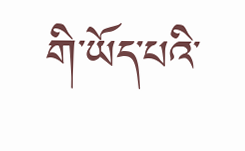གི་ཡོད་པའི་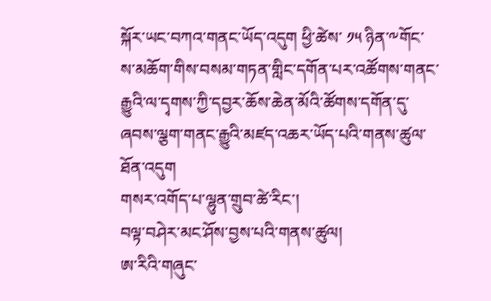སྐོར་ཡང་བཀའ་གནང་ཡོད་འདུག ཕྱི་ཚེས་ ༡༥ ཉིན་༸གོང་
ས་མཆོག་གིས་བསམ་གཏན་གླིང་དགོན་པར་འཚོགས་གནང་རྒྱུའི་ལ་དྭགས་ཀྱི་དབྱར་ཆོས་ཆེན་མོའི་ཚོགས་དགོན་དུ་ཞབས་ལྕག་གནང་རྒྱུའི་མཛད་འཆར་ཡོད་པའི་གནས་ཚུལ་ཐོན་འདུག
གསར་འགོད་པ་ལྷུན་གྲུབ་ཚེ་རིང་།
བལྟ་བཤེར་མང་ཤོས་བྱས་པའི་གནས་ཚུལ།
ཨ་རིའི་གཞུང་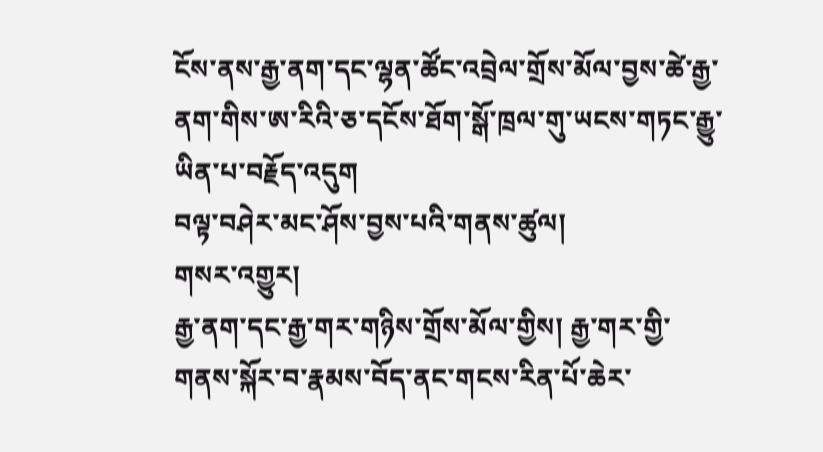ངོས་ནས་རྒྱ་ནག་དང་ལྷན་ཚོང་འབྲེལ་གྲོས་མོལ་བྱས་ཚེ་རྒྱ་ནག་གིས་ཨ་རིའི་ཅ་དངོས་ཐོག་སྒོ་ཁྲལ་གུ་ཡངས་གཏང་རྒྱུ་ཡིན་པ་བརྗོད་འདུག
བལྟ་བཤེར་མང་ཤོས་བྱས་པའི་གནས་ཚུལ།
གསར་འགྱུར།
རྒྱ་ནག་དང་རྒྱ་གར་གཉིས་གྲོས་མོལ་གྱིས། རྒྱ་གར་གྱི་གནས་སྐོར་བ་རྣམས་བོད་ནང་གངས་རིན་པོ་ཆེར་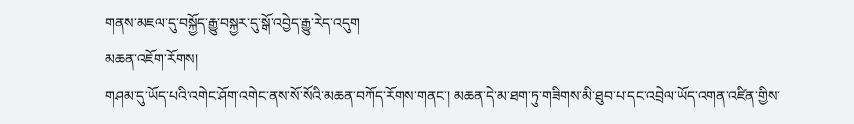གནས་མཇལ་དུ་བསྐྱོད་རྒྱུ་བསྐྱར་དུ་སྒོ་འབྱེད་རྒྱུ་རེད་འདུག
མཆན་འཇོག་རོགས།
གཤམ་དུ་ཡོད་པའི་འགེང་ཤོག་འགེང་ནས་སོ་སོའི་མཆན་བཀོད་རོགས་གནང་། མཆན་དེ་མ་ཐག་ཏུ་གཟིགས་མི་ཐུབ་པ་དང་འབྲེལ་ཡོད་འགན་འཛིན་གྱིས་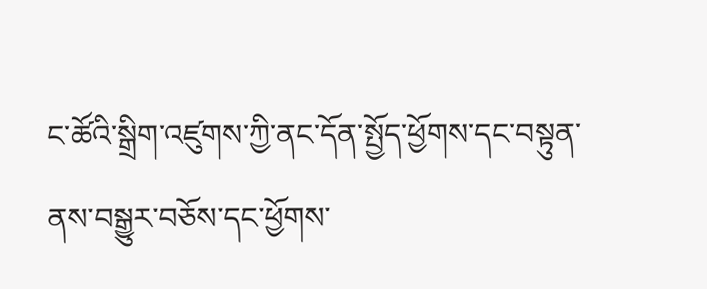ང་ཚོའི་སྒྲིག་འཛུགས་ཀྱི་ནང་དོན་སྤྱོད་ཕྱོགས་དང་བསྟུན་ནས་བསྒྱུར་བཅོས་དང་ཕྱོགས་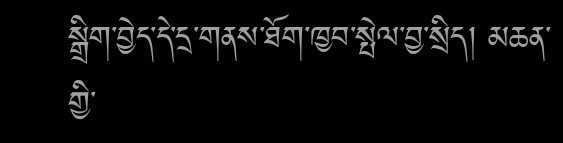སྒྲིག་བྱེད་དེ་དྲ་གནས་ཐོག་ཁྱབ་སྤེལ་བྱ་སྲིད། མཆན་གྱི་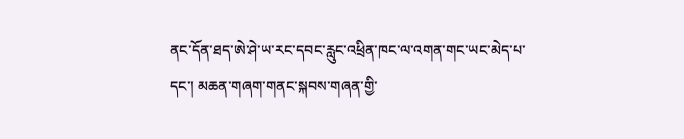ནང་དོན་ཐད་ཨེ་ཤེ་ཡ་རང་དབང་རླུང་འཕྲིན་ཁང་ལ་འགན་གང་ཡང་མེད་པ་དང་། མཆན་གཞག་གནང་སྐབས་གཞན་གྱི་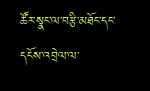ཚོར་སྣང་ལ་བརྩི་མཐོང་དང་དངོས་འབྲེལ་ལ་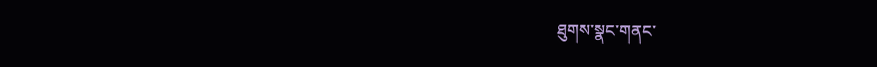ཐུགས་སྣང་གནང་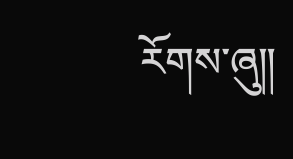རོགས་ཞུ༎